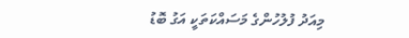މިއަދު ފުލުހުންގެ މަސައްކަތަކީ އަގު ބޮޑު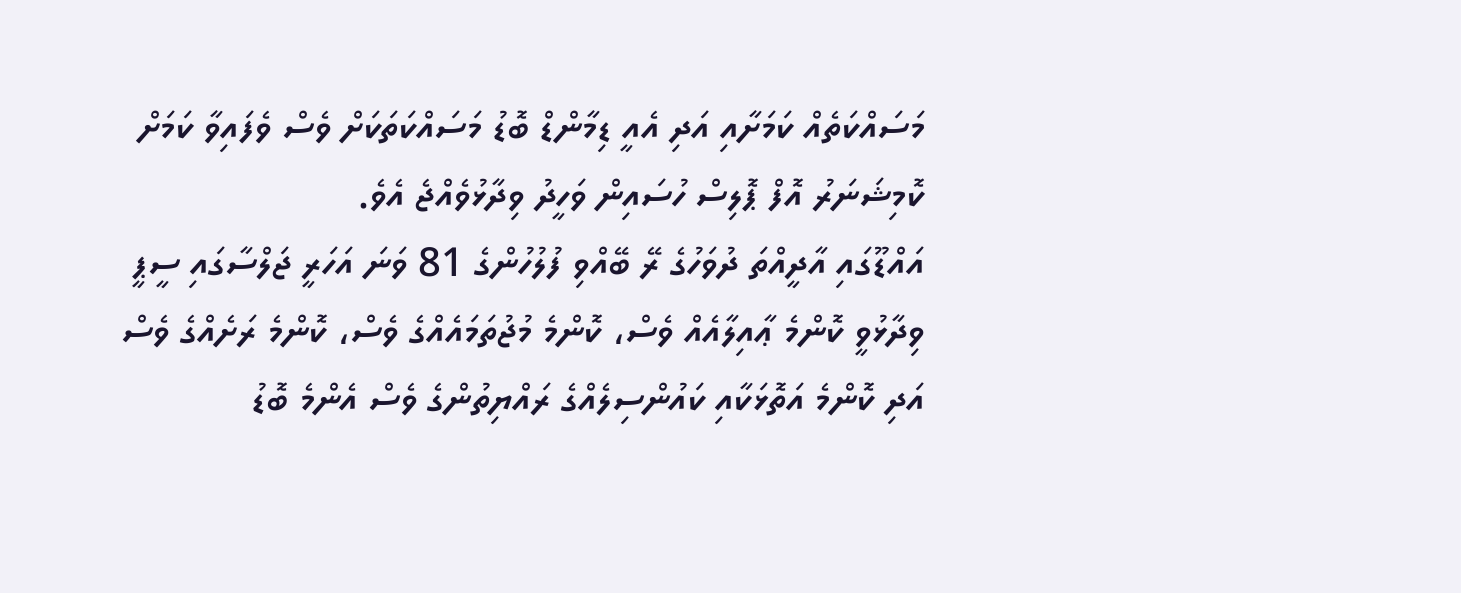މަސައްކަތެއް ކަމަށާއި އަދި އެއީ ޑިމާންޑް ބޮޑު މަސައްކަތަކަށް ވެސް ވެފައިވާ ކަމަށް ކޮމިޝަނަރު އޮފް ޕޮލިސް ހުސައިން ވަހީދު ވިދާޅުވެއްޖެ އެވެ.
އައްޑޫގައި އާދީއްތަ ދުވަހުގެ ރޭ ބޭއްވި ފުލުހުންގެ 81 ވަނަ އަހަރީ ޖަލްސާގައި ސީޕީ ވިދާޅުވީ ކޮންމެ ޢާއިލާއެއް ވެސް، ކޮންމެ މުޖުތަމައެއްގެ ވެސް، ކޮންމެ ރަށެއްގެ ވެސް އަދި ކޮންމެ އަތޮޅަކާއި ކައުންސިލެއްގެ ރައްޔިތުންގެ ވެސް އެންމެ ބޮޑު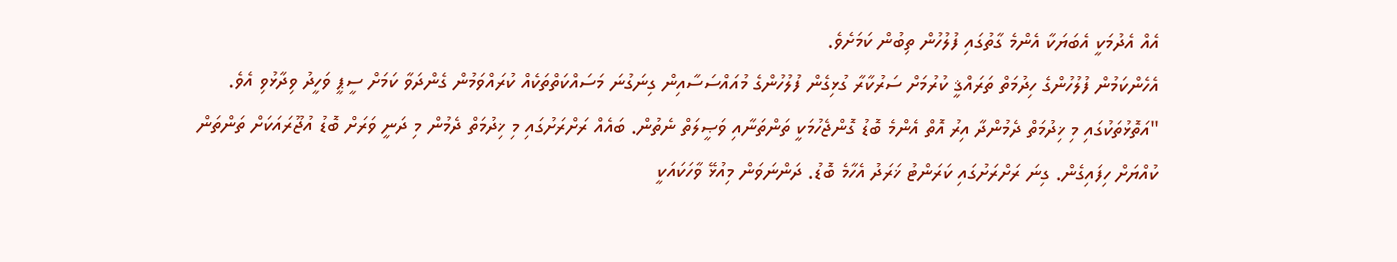އެއް އެދުމަކީ އެބަޔަކާ އެންމެ ގާތުގައި ފުލުހުން ތިބުން ކަމަށެވެ.
އެހެންކަމުން ފުލުހުންގެ ހިދުމަތް ތަރައްޤީ ކުރުމަށް ސަރުކާރާ ގުޅިގެން ފުލުހުންގެ މުއައްސަސާއިން ގިނަގުނަ މަސައްކަތްތަކެއް ކުރައްވަމުން ގެންދަވާ ކަމަށް ސީޕީ ވަހީދު ވިދާޅުވި އެވެ.
"އަތޮޅުތަކުގައި މި ޚިދުމަތް ދެމުންދާ އިރު އޮތް އެންމެ ބޮޑު ގޮންޖެހުމަކީ ތަންތަނާއި ވަޞީލަތް ނެތުން. ބައެއް ރަށްރަށުގައި މި ޚިދުމަތް ދެމުން މި ދަނީ ވަރަށް ބޮޑު އުޖޫރައަކަށް ތަންތަން ކުއްޔަށް ހިފައިގެން. ގިނަ ރަށްރަށުގައި ކަރަންޓު ޚަރަދު އެހާމެ ބޮޑު. ދަންނަވަން މިއުޅޭ ވާހަކައަކީ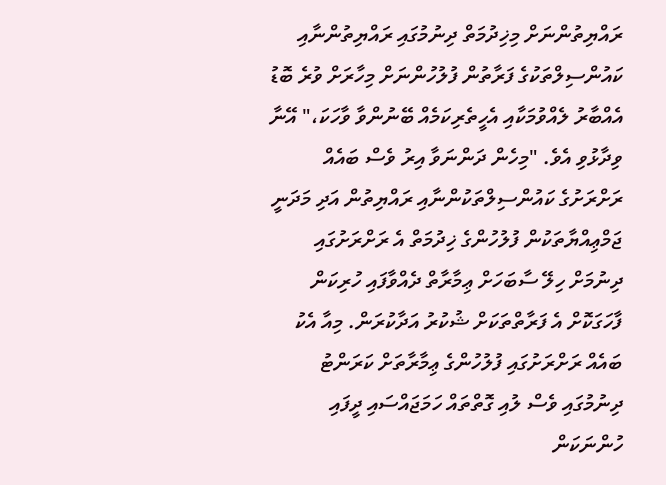ރައްޔިތުންނަށް މިޚިދުމަތް ދިނުމުގައި ރައްޔިތުންނާއި ކައުންސިލްތަކުގެ ފަރާތުން ފުލުހުންނަށް މިހާރަށް ވުރެ ބޮޑު އެއްބާރު ލެއްވުމަކާއި އެހީތެރިކަމެއް ބޭނުންވާ ވާހަކަ،" އޭނާ ވިދާޅުވި އެވެ. "މިހެން ދަންނަވާ އިރު ވެސް ބައެއް ރަށްރަށުގެ ކައުންސިލްތަކުންނާއި ރައްޔިތުން އަދި މަދަނީ ޖަމްޢިއްޔާތަކުން ފުލުހުންގެ ޚިދުމަތް އެ ރަށްރަށުގައި ދިނުމަށް ހިލޭ ސާބަހަށް ޢިމާރާތް ދެއްވާފައި ހުރިކަން ފާހަގަކޮށް އެ ފަރާތްތަކަށް ޝުކުރު އަދާކުރަން. މިއާ އެކު ބައެއް ރަށްރަށުގައި ފުލުހުންގެ ޢިމާރާތަށް ކަރަންޓު ދިނުމުގައި ވެސް ލުއި ގޮތްތައް ހަމަޖައްސައި ދީފައި ހުންނަކަން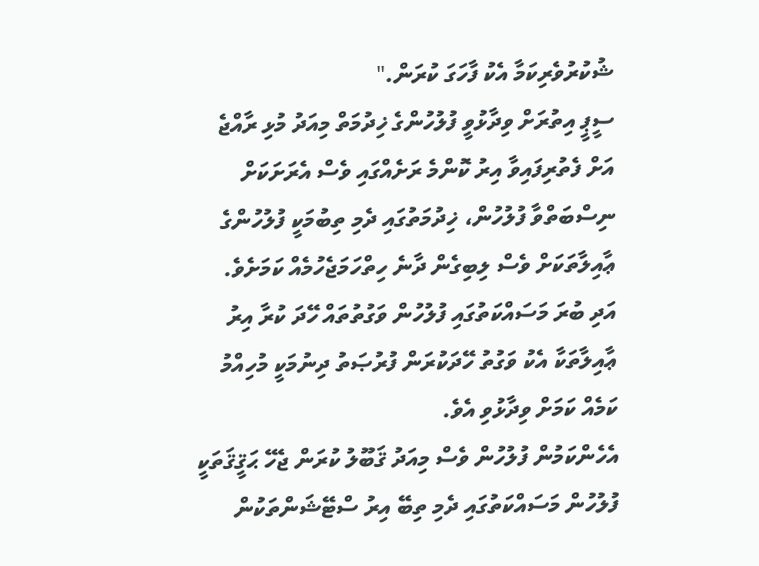ޝުކުރުވެރިކަމާ އެކު ފާހަގަ ކުރަން."
ސީޕީ އިތުރަށް ވިދާޅުވީ ފުލުހުންގެ ޚިދުމަތް މިއަދު މުޅި ރާއްޖެ އަށް ފެތުރިފައިވާ އިރު ކޮންމެ ރަށެއްގައި ވެސް އެރަށަކަށް ނިސްބަތްވާ ފުލުހުން، ޚިދުމަތުގައި ދެމި ތިބުމަކީ ފުލުހުންގެ ޢާއިލާތަކަށް ވެސް ލިބިގެން ދާނެ ހިތްހަމަޖެހުމެއް ކަމަށެވެ.
އަދި ބުރަ މަސައްކަތުގައި ފުލުހުން ވަގުތުތައް ހޭދަ ކުރާ އިރު ޢާއިލާތަކާ އެކު ވަގުތު ހޭދަކުރަން ފުރުޞަތު ދިނުމަކީ މުހިއްމު ކަމެއް ކަމަށް ވިދާޅުވި އެވެ.
އެހެންކަމުން ފުލުހުން ވެސް މިއަދު ޤަބޫލު ކުރަން ޖެހޭ ޙަޤީޤަތަކީ ފުލުހުން މަސައްކަތުގައި ދެމި ތިބޭ އިރު ސްޓޭޝަންތަކުން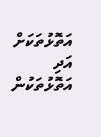އަތޮޅުތަކަށް އަދި އަތޮޅުތަކުން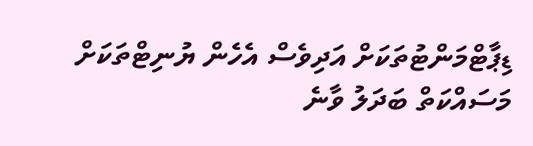ޑިޕާޓްމަންޓުތަކަށް އަދިވެސް އެހެން ޔުނިޓްތަކަށް މަސައްކަތް ބަދަލު ވާނެ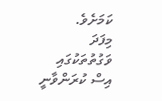ކަމަށެވެ.
މިފަދަ ވަގުތުތަކުގައި އިސް ކުރަންވާނީ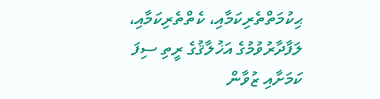ޙިކުމަތްތެރިކަމާއި، ކެތްތެރިކަމާއި، ލަފާދާރުވުމުގެ އަޚުލާޤުގެ ރީތި ސިފަ ކަމަށާއި ޒުވާން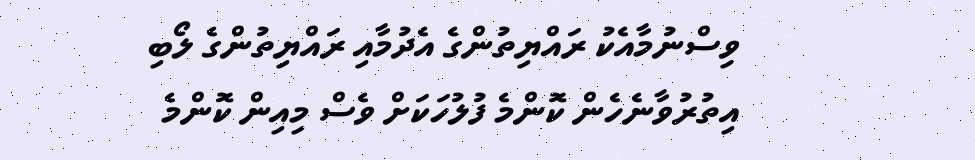ވިސްނުމާއެކު ރައްޔިތުންގެ އެދުމާއި ރައްޔިތުންގެ ލޯބި އިތުރުވާނެހެން ކޮންމެ ފުލުހަކަށް ވެސް މިއިން ކޮންމެ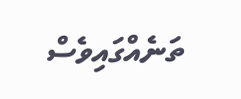ތަނެއްގައިވެސް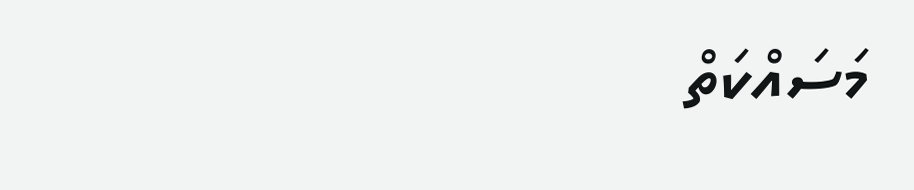މަސައްކަތް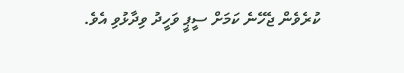ކުރެވެން ޖެހޭނެ ކަމަށް ސީޕީ ވަހީދު ވިދާޅުވި އެވެ.